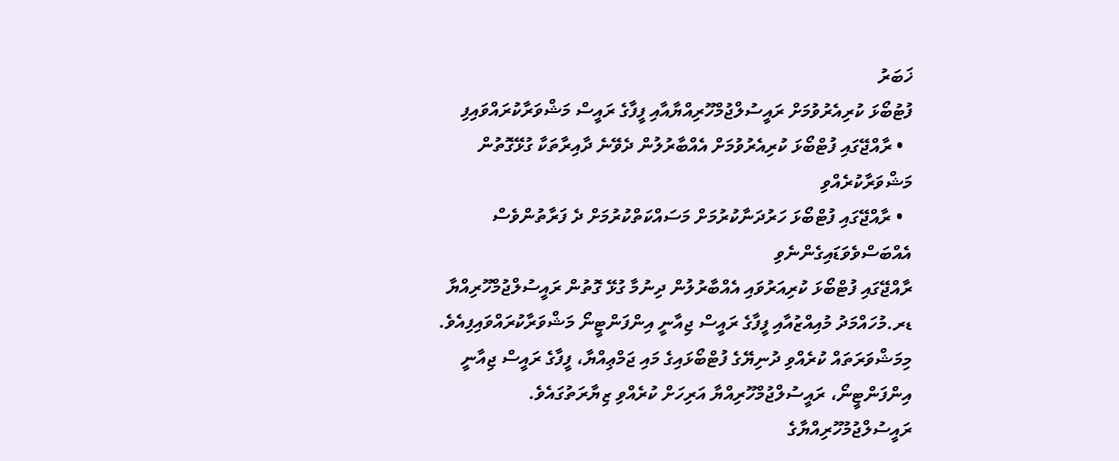ޚަބަރު
ފުޓުބޯޅަ ކުރިއެރުވުމަށް ރައީސުލްޖުމްހޫރިއްޔާއާއި ފީފާގެ ރައީސް މަޝްވަރާކުރައްވައިފި
  • ރާއްޖޭގައި ފުޓްބޯޅަ ކުރިއެރުވުމަށް އެއްބާރުލުން ދެވޭނެ ދާއިރާތަކާ ގުޅޭގޮތުން މަޝްވަރާކުރެއްވި
  • ރާއްޖޭގައި ފުޓްބޯޅަ ހަރުދަނާކުރުމަށް މަސައްކަތްކުރުމަށް ދެ ފަރާތުންވެސް އެއްބަސްވެވަޑައިގެންނެވި
ރާއްޖޭގައި ފުޓްބޯޅަ ކުރިއަރުވައި އެއްބާރުލުން ދިނުމާ ގުޅޭ ގޮތުން ރައީސުލްޖުމްހޫރިއްޔާ ޑރ.މުހައްމަދު މުއިއްޒުއާއި ފީފާގެ ރައީސް ޖިއާނީ އިންފަންޓީނޯ މަޝްވަރާކުރައްވައިފިއެވެ.
މިމަޝްވަރަތައް ކުރެއްވި ދުނިޔޭގެ ފުޓްބޯޅައިގެ މައި ޖަމްޢިއްޔާ، ފީފާގެ ރައީސް ޖިއާނީ އިންފަންޓީނޯ، ރައީސުލްޖުމްހޫރިއްޔާ އަރިހަށް ކުރެއްވި ޒިޔާރަތުގައެވެ.
ރައީސުލްޖުމުހޫރިއްޔާގެ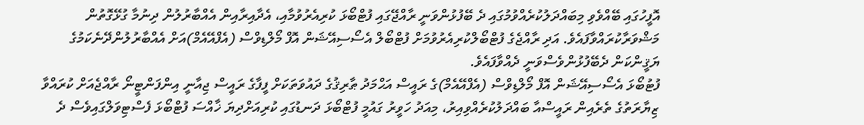އޮފީހުގައި ބޭއްވެވި މިބައްދަލުކުރެއްވުމުގައި ދެ ބޭފުޅުންވަނީ ރާއްޖޭގައި ފުޓްބޯޅަ ކުރިއެރުވުމާއި، އެދާއިރާއިން އެއްބާރުލުން ދިނުމާ ގުޅޭގޮތުން މަޝްވަރާކުރައްވާފައެވެ. އަދި ރާއްޖެގެ ފުޓްބޯލްކުރިއެރުވުމަށް ފުޓްބޯލް އެސޯސިއޭޝަން އޮފް މޯލްޑިވްސް (އެފްއޭއެމް)އަށް އެއްބާރުލުންދޭނެކަމުގެ ޔަޤީންކަން ދެބޭފުޅުންވެސްވަނީ ދެއްވާފައެވެ.
ފުޓުބޯޅަ އެސޯސިއޭޝަން އޮފް މޯލްޑިވްސް (އެފްއޭއެމް)ގެ ރައީސް އަޙްމަދު ޠާރިޤުގެ ދައުވަތަކަށް ފީފާގެ ރައީސް ޖިއާނީ އިންފަންޓީނޯ ރާއްޖެއަށް ކުރައްވާ ޒިޔާރަތުގެ ތެރެއިން ރައީސްއާ ބައްދަލުކުރެއްވިއިރު، މިއަދު ހަވީރު ގައުމީ ފުޓްބޯޅަ ދަނޑުގައި ކުރިއަށްދިޔަ ޚާއްސަ ފުޓްބޯޅަ ފެސްޓިވަލްގައިވެސް ދެ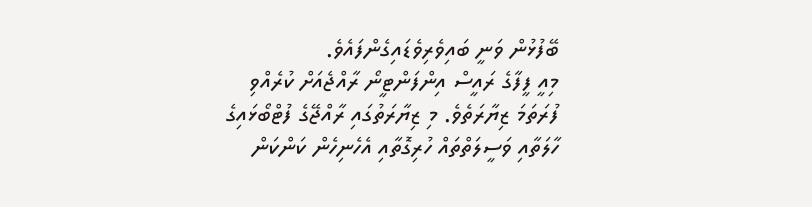ބޭފުޅުން ވަނީ ބައިވެރިވެޑައިގެންފައެވެ.
މިއީ ފީފާގެ ރައީސް އިންފަންޓީނޯ ރާއްޖެއަށް ކުރެއްވި ފުރަތަމަ ޒިޔާރަތެވެ. މި ޒިޔާރަތުގައި ރާއްޖޭގެ ފުޓްބޯޅައިގެ ހާލަތާއި ވަސީލަތްތައް ހުރިގޮތާއި އެހެނިހެން ކަންކަން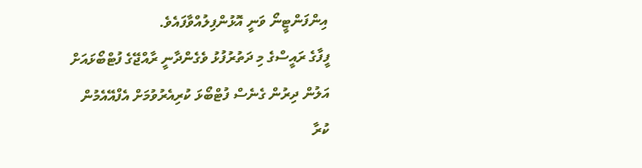އިންފަންޓީނޯ ވަނީ އޮޅުންފިލުއްވާފައެވެ.
ފީފާގެ ރައީސްގެ މި ދަތުރުފުޅު ވެގެންދާނީ ރާއްޖޭގެ ފުޓްބޯޅައަށް އަލުން ދިރުން ގެނެސް ފުޓްބޯޅަ ކުރިއެރުވުމަށް އެފްއޭއެމުން ކުރާ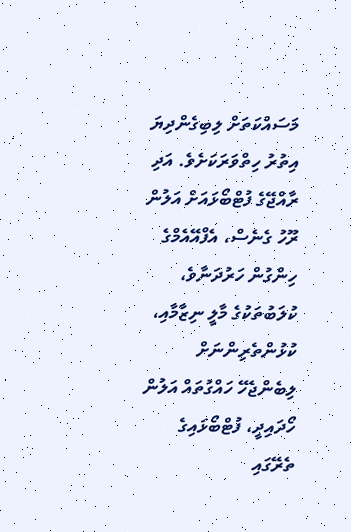މަސައްކަތަށް ލިބިގެންދިޔަ އިތުރު ހިތްވަރަކަށެވެ. އަދި ރާއްޖޭގެ ފުޓްބޯޅައަށް އަލުން ރޫހު ގެނެސް، އެފްއޭއެމްގެ ހިންގުން ހަރުދަނާވެ، ކުލަބުތަކުގެ މާލީ ނިޒާމާއި، ކުޅުންތެރިންނަށް ލިބެންޖެހޭ ހައްގުތައް އަލުން ހޯދައިދީ، ފުޓްބޯޅައިގެ ތެރޭގައި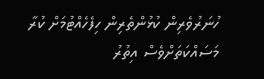ހުނަރުވެރިން ކުޅުންތެރިން ހިފެހެއްޓުމަށް ކުރާ މަސައްކަތަށްވެސް އިތުރު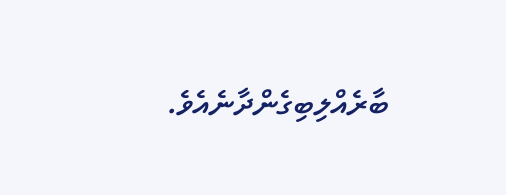ބާރެއްލިބިގެންދާނެއެވެ.